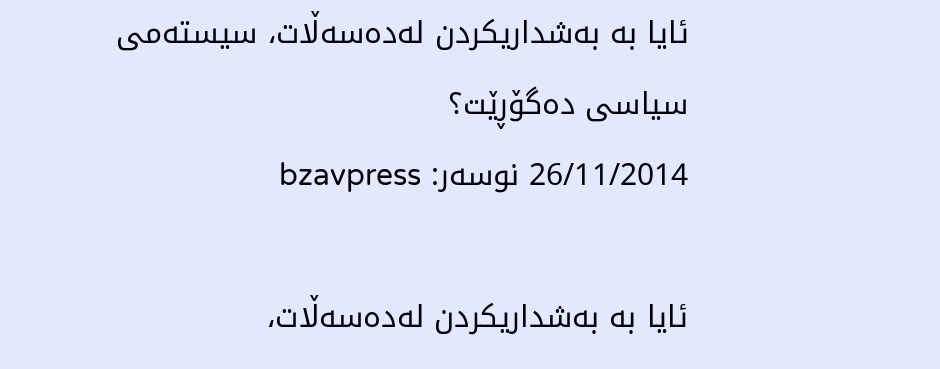ئایا بە بەشداریکردن لەدەسەڵات، سیستەمی سیاسی دەگۆڕێت؟
26/11/2014 نوسەر: bzavpress

ئایا بە بەشداریکردن لەدەسەڵات،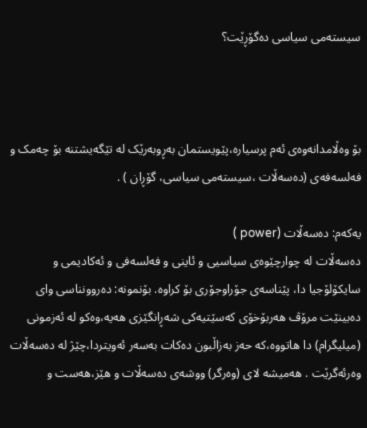سیستەمی سیاسی دەگۆڕێت؟



بۆ وەڵامدانەوەی ئەم پرسیارە،پێویستمان بەڕوبەرێک لە تێگەیشتنە بۆ چەمک و فەلسەفەی (دەسەڵات ،سیستەمی سیاسی، گۆڕان ) .

یەکەم: دەسەڵات (power )
دەسەڵات لە چوارچێوەی سیاسیی و ئاینی و فەلسەفی و ئەکادیمی و سایکۆلۆجیا دا، پێناسەی جۆراوجۆری بۆ کراوە. بۆنمونە: دەروونناسی وای دەبینێت مرۆڤ ھەربۆخۆی کەسێتیەکی شەڕانگێزی ھەیە،وەکو لە ئەزمونی (میلیگرام) دا ھاتووە،کە حەز بەزاڵبون دەکات بەسەر ئەویتردا،چێژ لە دەسەڵات وەرئەگرێت . ھەمیشە لای (وەرگر) ووشەی دەسەڵات و ھێز،ھەست و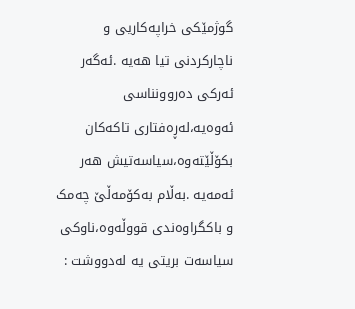گوژمێکی خراپەکاریی و ناچارکردنی تیا ھەیە .ئەگەر ئەرکی دەروونناسی ئەوەیە،لەڕەفتاری تاکەکان بکۆڵێتەوە،سیاسەتیش ھەر ئەمەیە .بەڵام بەکۆمەڵێ چەمک و باکگراوەندی قووڵەوە،ناوکی سیاسەت بریتی یە لەدووشت :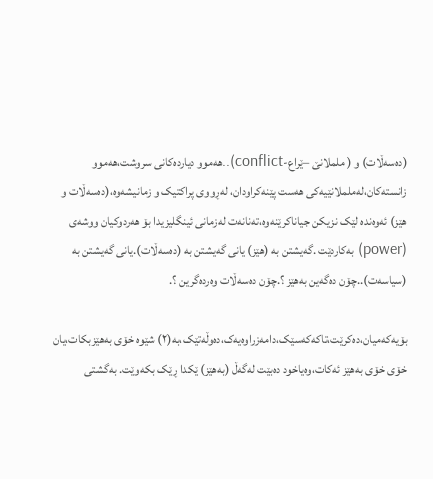(دەسەڵات) و ( ململانێ –ێراع-conflict)..ھەموو دیاردەکانی سروشت،ھەموو زانستەکان،لەململانێیەکی ھەست پێنەکراودان، لەڕووی پراکتیک و زمانیشەوە،(دەسەڵات و ھێز) ئەوەندە لێک نزیکن جیاناکرێنەوە،تەنانەت لەزمانی ئینگلیزیدا بۆ ھەردوکیان ووشەی (power) بەکاردێت .گەیشتن بە (ھێز) یانی گەیشتن بە (دەسەڵات).یانی گەیشتن بە (سیاسەت)..چۆن دەگەین بەھێز ؟.چۆن دەسەڵات وەردەگرین ؟.

بۆیەکەمیان،دەکرێت،تاکەکەسێک،دامەزراوەیەک،دەوڵەتێک،بە(٢) شێوە خۆی بەھێزبکات،یان خۆی خۆی بەھێز ئەکات،وەیاخود دەبێت لەگەڵ (بەھێز) ێکدا ڕێک بکەوێت. بەگشتی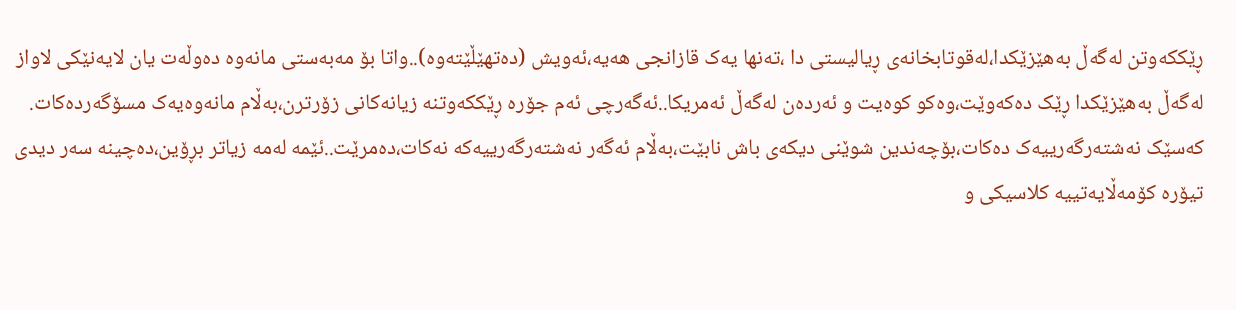ڕێککەوتن لەگەڵ بەھێزێکدا،لەقوتابخانەی ڕیالیستی دا ،تەنھا یەک قازانجی ھەیە،ئەویش (دەتھێڵێتەوە)..واتا بۆ مەبەستی مانەوە دەوڵەت یان لایەنێکی لاواز لەگەڵ بەھێزێکدا ڕێک دەکەوێت،وەکو کوەیت و ئەردەن لەگەڵ ئەمریکا..ئەگەرچی ئەم جۆرە ڕێککەوتنە زیانەکانی زۆرترن،بەڵام مانەوەیەک مسۆگەردەکات. کەسێک نەشتەرگەرییەک دەکات،بۆچەندین شوێنی دیکەی باش نابێت،بەڵام ئەگەر نەشتەرگەرییەکە نەکات،دەمرێت..ئێمە لەمە زیاتر بڕۆین،دەچینە سەر دیدی تیۆرە کۆمەڵایەتییە کلاسیکی و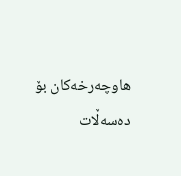ھاوچەرخەکان بۆ دەسەڵات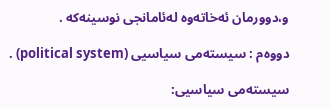و،دوورمان ئەخاتەوە لەئامانجی نوسینەکە .

دووەم : سیستەمی سیاسیی (political system) .

سیستەمی سیاسیی: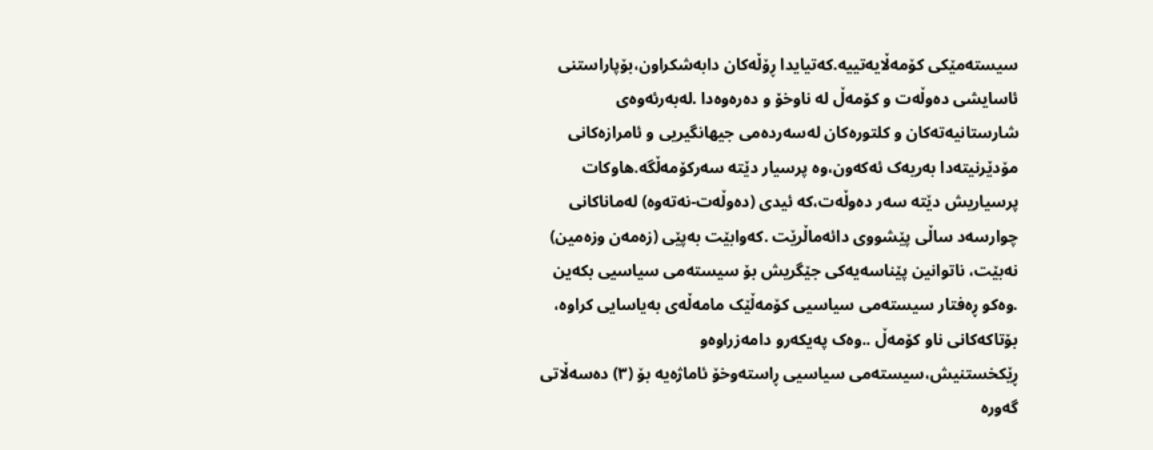سیستەمێکی کۆمەڵایەتییە.کەتیایدا ڕۆڵەکان دابەشکراون،بۆپاراستنی ئاسایشی دەوڵەت و کۆمەڵ لە ناوخۆ و دەرەوەدا .لەبەرئەوەی شارستانیەتەکان و کلتورەکان لەسەردەمی جیھانگیریی و ئامرازەکانی مۆدێرنیتەدا بەریەک ئەکەون،وە پرسیار دێتە سەرکۆمەڵگە.ھاوکات پرسیاریش دێتە سەر دەوڵەت،کە ئیدی (دەوڵەت-نەتەوە) لەماناکانی چوارسەد ساڵی پێشووی دائەماڵرێت .کەوابێت بەپێی (زەمەن وزەمین) نەبێت، ناتوانین پێناسەیەکی جێگریش بۆ سیستەمی سیاسیی بکەین .وەکو ڕەفتار سیستەمی سیاسیی کۆمەڵێک مامەڵەی بەیاسایی کراوە، بۆتاکەکانی ناو کۆمەڵ ..وەک پەیکەرو دامەزراوەو ڕێکخستنیش،سیستەمی سیاسیی ڕاستەوخۆ ئاماژەیە بۆ (٣) دەسەڵاتی گەورە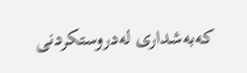کەبەشداری لەدروستکردنی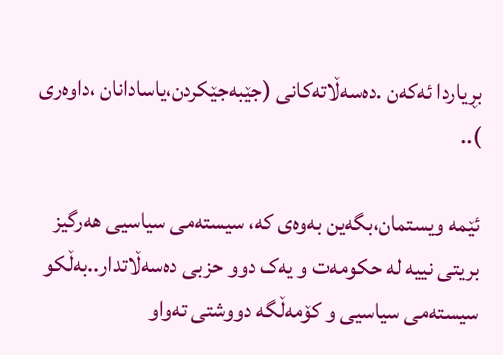بڕیاردا ئەکەن .دەسەڵاتەکانی (جێبەجێکردن،یاسادانان ،داوەری )..

ئێمە ویستمان،بگەین بەوەی کە، سیستەمی سیاسیی ھەرگیز بریتی نییە لە حکومەت و یەک دوو حزبی دەسەڵاتدار..بەڵکو سیستەمی سیاسیی و کۆمەڵگە دووشتی تەواو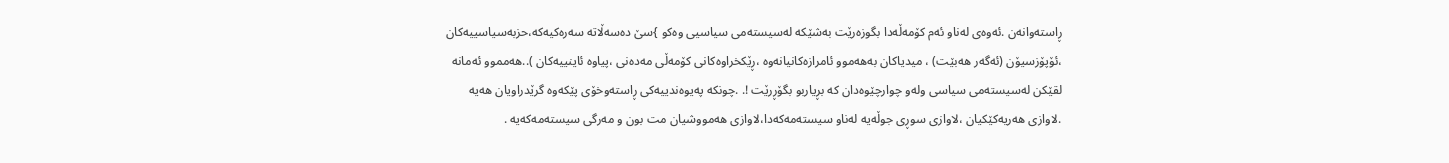ڕاستەوانەن .ئەوەی لەناو ئەم کۆمەڵەدا بگوزەرێت بەشێکە لەسیستەمی سیاسیی وەکو }سێ دەسەڵاتە سەرەکیەکە،حزبەسیاسییەکان ،ئۆپۆزسیۆن (ئەگەر ھەبێت) ، میدیاکان بەھەموو ئامرازەکانیانەوە ،ڕێکخراوەکانی کۆمەڵی مەدەنی ،پیاوە ئاینییەکان )..ھەمموو ئەمانە لقێکن لەسیستەمی سیاسی ولەو چوارچێوەدان کە بڕیاربو بگۆڕرێت !. .چونکە پەیوەندییەکی ڕاستەوخۆی پێکەوە گرێدراویان ھەیە .لاوازی ھەریەکێکیان ،لاوازی سوڕی جوڵەیە لەناو سیستەمەکەدا،لاوازی ھەمووشیان مت بون و مەرگی سیستەمەکەیە .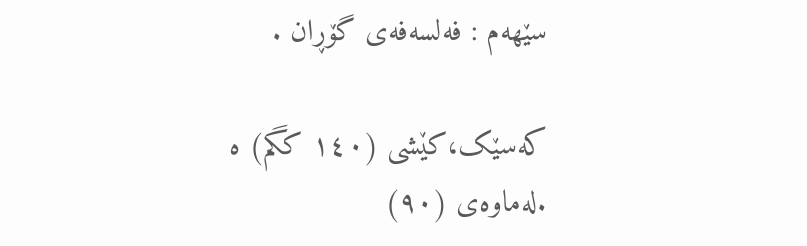سێھەم : فەلسەفەی گۆڕان .

کەسێک،کێشی (١٤٠ کگم) ە .لەماوەی (٩٠)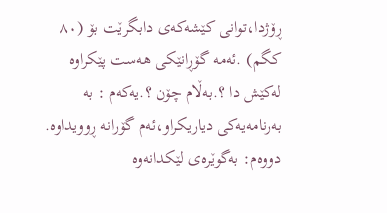ڕۆژدا،توانی کێشەکەی دابگرێت بۆ (٨٠ کگم) .ئەمە گۆڕانێکی ھەست پێکراوە لەکێش دا ؟.بەڵام چۆن ؟.یەکەم : بە بەرنامەیەکی دیاریکراو،ئەم گۆرانە ڕوویداوە. دووەم: بەگوێرەی لێکدانەوە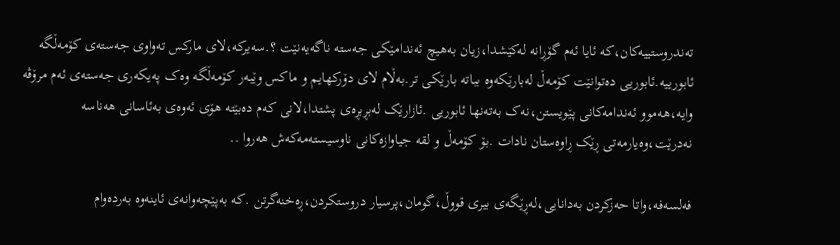تەندروستییەکان،کە ئایا ئەم گۆڕانە لەکێشدا،زیان بەھیچ ئەندامێکی جەستە ناگەیەنێت ؟.سەیرکە،لای مارکس تەواوی جەستەی کۆمەڵگە ئابورییە.ئابوریی دەتوانێت کۆمەڵ لەبارێکەوە بباتە بارێکی تر.بەڵام لای دۆرکھایم و ماکس وێبەر کۆمەڵگە وەک پەیکەری جەستەی ئەم مرۆڤە وایە،ھەموو ئەندامەکانی پێویستن،نەک بەتەنھا ئابوریی .ئازارێک لەبڕبڕەی پشتدا،لانی کەم دەبێتە ھۆی ئەوەی بەئاسانی ھەناسە نەدرێت،وەیارمەتی ڕێک ڕاوەستان نادات .بۆ کۆمەڵ و لقە جیاوازەکانی ناوسیستەمەکەش ھەروا ..

فەلسەفە،واتا حەزکردن بەدانایی،لەڕێگەی بیری قووڵ،گومان،پرسیار دروستکردن،ڕەخنەگرتن .کە بەپێچەوانەی ئاینەوە بەردەوام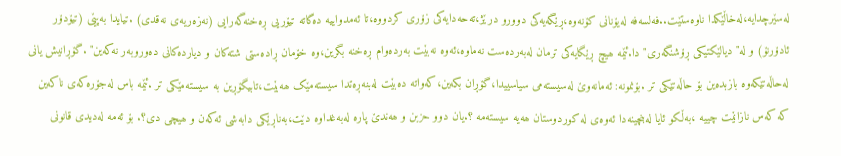لەسێرچدایە،لەخاڵێکدا ناوەستێت..فەلسەفە لەیۆنانی کۆنەوە،ڕێگەیەکی دوورو درێژ،تەحەدایەکی زۆری کردووە،تا ئەمدواییە دەگاتە تیۆریی ڕەخنەگەرایی (نەزەریەی نەقدی) .تیایدا بەپێی (تیۆدۆر ئادۆرنۆ) و لە"دیالێکتیکی ڕۆشنگەری" دا.ئێمە ھیچ ڕێگایەکی ترمان لەبەردەست نەماوە،ئەوە نەبێت بەردەوام ڕەخنە بگرین،وە خۆمان ڕادەستی شتەکان و دیاردەکانی دەوروبەر نەکەین" .گۆڕانیش یانی لەحاڵەتێکەوە بازبدەین بۆ حاڵەتێکی تر .بۆنمونە: ئەمانەوێ لەسیستەمی سیاسییدا،گۆڕان بکەین،کەواتە دەبێت لەبنەڕەتدا سیستەمێک ھەبێت،تابیگۆڕین بە سیستەمێکی تر .ئێمە باس لەجۆرەکەی ناکەین کە کەس نازانێت چییە ،بەڵکو ئایا لەبنچینەدا ئەوەی لە کوردوستان ھەیە سیستەمە ؟.یان دوو حزبن و ھەندێ پارە لەبەغداوە دێت،بەناڕێکی دابەشی ئەکەن و ھیچی دی؟. بۆ ئەمە لەدیدی قانونی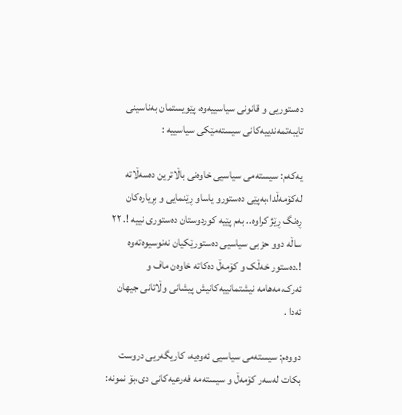دەستوریی و قانونی سیاسییەوە، پێویستمان بەناسینی تایبەتمەندییەکانی سیستەمێکی سیاسییە :

یەکەم: سیستەمی سیاسیی خاوەنی باڵاترین دەسەڵاتە لەکۆمەڵدا،بەپێی دەستورو یاساو ڕێنمایی و بڕیارەکان ڕەنگ ڕێژ کراوە.. بەم پێیە کوردوستان دەستوری نییە !. ٢٢ ساڵە دوو حزبی سیاسیی دەستورێکیان نەنوسیوەتەوە !.دەستور خەڵک و کۆمەڵ دەکاتە خاوەن ماف و ئەرک،مەھامە نیشتمانییەکانیش پیشانی وڵاتانی جیھان ئەدا .

دووەم: سیستەمی سیاسیی ئەوەیە، کاریگەریی دروست بکات لەسەر کۆمەڵ و سیستەمە فەرعیەکانی دی،بۆ نمونە: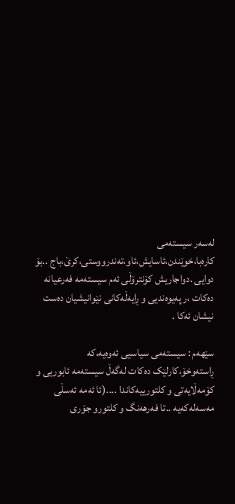لەسەر سیستەمی کارەبا،خوێندن،ئاسایش،ئاو،تەندرووستی،کرێ،باج ..بۆ دوایی .دواجاریش کۆنترۆڵی ئەم سیستەمە فەرعیانە دەکات ،ر پەیوەندیی و ڕایەڵەکانی نێوانیشیان دەست نیشان ئەکا .

سێھەم : سیستەمی سیاسیی ئەوەیە،کە ڕاستەوخۆ،کارلێک دەکات لەگەڵ سیستەمە ئابوریی و کۆمەڵایەتی و کلتورییەکاندا ....(ئا ئەمە ئەسڵی مەسەلەکەیە ..تا فەرھەنگ و کلتورو جۆری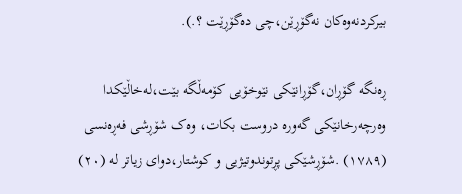بیرکردنەوەکان نەگۆڕێن،چی دەگۆڕێت ؟.).

ڕەنگە گۆڕان،گۆڕانێکی نێوخۆیی کۆمەڵگە بێت،لەخاڵێکدا وەرچەرخانێکی گەورە دروست بکات، وەک شۆڕشی فەڕەنسی (١٧٨٩) .شۆڕشێکی پڕتوندوتیژیی و کوشتار،دوای زیاتر لە (٢٠)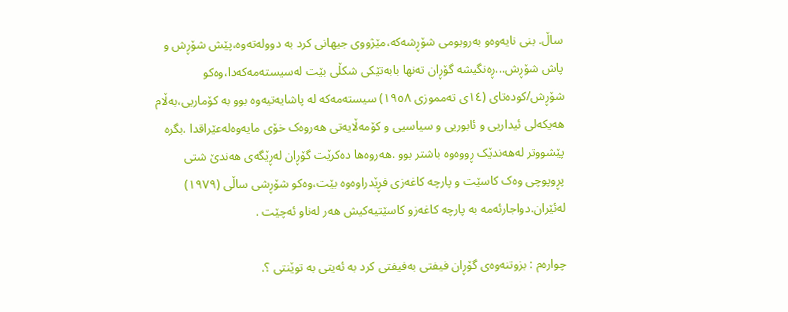ساڵ. بنی نایەوەو بەروبومی شۆڕشەکە،مێژووی جیھانی کرد بە دوولەتەوە،پێش شۆڕش و پاش شۆڕش...ڕەنگیشە گۆڕان تەنھا بابەتێکی شکڵی بێت لەسیستەمەکەدا،وەکو شۆڕش/کودەتای (١٤ی تەمموزی ١٩٥٨) سیستەمەکە لە پاشایەتیەوە بوو بە کۆماریی،بەڵام ھەیکەلی ئیداریی و ئابوریی و سیاسیی و کۆمەڵایەتی ھەروەک خۆی مایەوەلەعێراقدا .بگرە پێشووتر لەھەندێک ڕووەوە باشتر بوو .ھەروەھا دەکرێت گۆڕان لەڕێگەی ھەندێ شتی پڕوپوچی وەک کاسێت و پارچە کاغەزی فڕێدراوەوە بێت،وەکو شۆڕشی ساڵی (١٩٧٩) لەئێران.دواجارئەمە بە پارچە کاغەزو کاسێتیەکیش ھەر لەناو ئەچێت .

چوارەم : بزوتنەوەی گۆڕان فیفتی بەفیفتی کرد بە ئەیتی بە توێنتی ؟.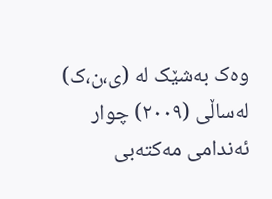وەک بەشێک لە (ی،ن،ک) لەساڵی (٢٠٠٩) چوار ئەندامی مەکتەبی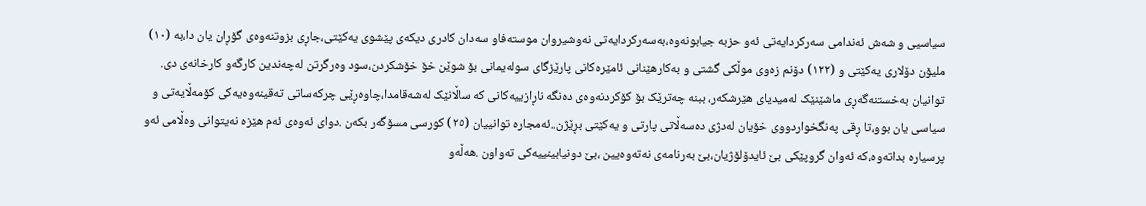سیاسیی و شەش ئەندامی سەرکردایەتی ئەو حزبە جیابونەوە،بەسەرکردایەتی نەوشیروان موستەفاو سەدان کادری دیکەی پێشوی یەکێتی،جاڕی بزوتنەوەی گۆڕان یان دا،بە (١٠) ملیۆن دۆلاری یەکێتی و (١٢٢) دۆنم زەوی موڵکی گشتی و بەکارھێنانی ئامێرەکانی پارێزگای سولەیمانی بۆ شوێن خۆ خۆشکردن،سود وەرگرتن لەچەندین کارگەو کارخانەی دی. توانیان بەخستنەگەڕی ماشێنێک لەمیدیای ھێرشکەر، ببنە چەترێک بۆ کۆکردنەوەی دەنگە ناڕازییەکانی کە ساڵانێک لەشەقامدا،چاوەڕێی چرکەساتی تەقینەوەیەکی کۆمەڵایەتی و سیاسی یان بوو،تا ڕقی پەنگخواردووی خۆیان لەدژی دەسەڵاتی پارتی و یەکێتی بڕێژن..ئەمجارە توانییان (٢٥) کورسی مسۆگەر بکەن .دوای ئەوەی ئەم ھێزە نەیتوانی وەڵامی ئەو پرسیارە بداتەوە،کە ئەوان گروپێکی بێ ئایدۆلۆژیان،بێ بەرنامەی نەتەوەیین ،بێ دونیابینییەکی تەواون .ھەڵەو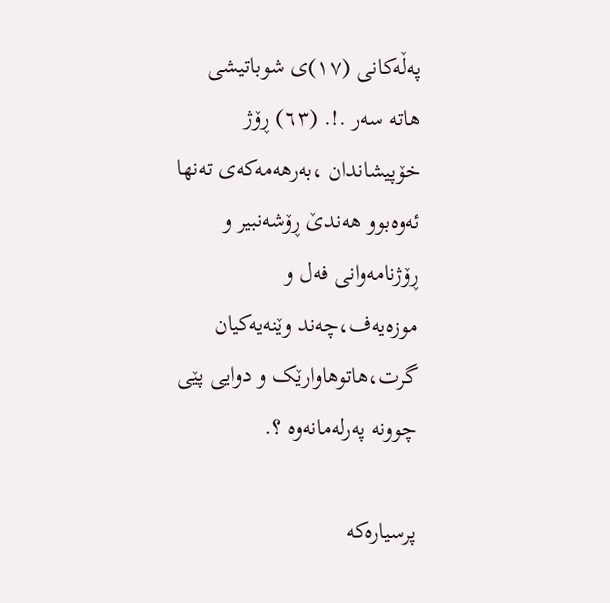پەڵەکانی (١٧)ی شوباتیشی ھاتە سەر .!. (٦٣) ڕۆژ خۆپیشاندان ،بەرھەمەکەی تەنھا ئەوەبوو ھەندێ ڕۆشەنبیر و ڕۆژنامەوانی فەل و موزەیەف،چەند وێنەیەکیان گرت،ھاتوھاوارێک و دوایی پێی چوونە پەرلەمانەوە ؟.

پرسیارەکە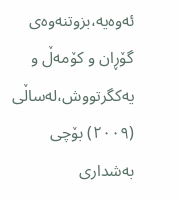ئەوەیە،بزوتنەوەی گۆڕان و کۆمەڵ و یەکگرتووش،لەساڵی (٢٠٠٩) بۆچی بەشداری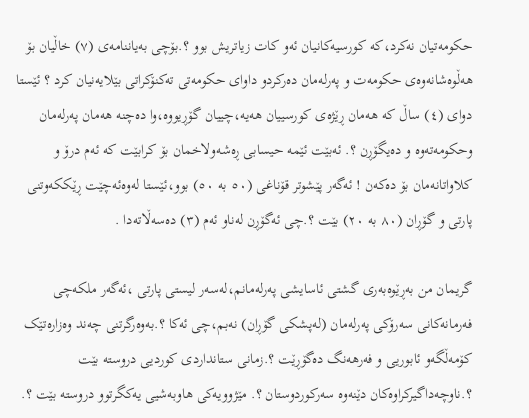حکومەتیان نەکرد،کە کورسیەکانیان ئەو کات زیاتریش بوو ؟.بۆچی بەیاننامەی (٧) خاڵیان بۆ ھەڵوەشانەوەی حکومەت و پەرلەمان دەرکردو داوای حکومەتی تەکنۆکراتی بێلایەنیان کرد ؟ ئێستا دوای (٤) ساڵ کە ھەمان ڕێژەی کورسییان ھەیە،چییان گۆڕیووە،وا دەچنە ھەمان پەرلەمان وحکومەتەوە و دەیگۆڕن ؟. ئەبێت ئێمە حیسابی ڕەشەولاخمان بۆ کرابێت کە ئەم درۆ و کلاواتانەمان بۆ دەکەن ! ئەگەر پێشوتر قۆناغی (٥٠ بە ٥٠) بوو،ئێستا لەوەئەچێت ڕێککەوتنی پارتی و گۆڕان (٨٠ بە ٢٠) بێت ؟.چی ئەگۆڕن لەناو ئەم (٣) دەسەڵاتەدا .

گریمان من بەڕێوەبەری گشتی ئاسایشی پەرلەمانم،لەسەر لیستی پارتی ،ئەگەر ملکەچی فەرمانەکانی سەرۆکی پەرلەمان (لەپشکی گۆڕان) نەبم،چی ئەکا ؟.بەوەرگرتنی چەند وەزارەتێک کۆمەڵگەو ئابوریی و فەرھەنگ دەگۆڕێت ؟.زمانی ستانداردی کوردیی دروستە بێت ؟.ناوچەداگیرکراوەکان دێنەوە سەرکوردوستان ؟. مێژوویەکی ھاوبەشیی یەکگرتوو دروستە بێت ؟.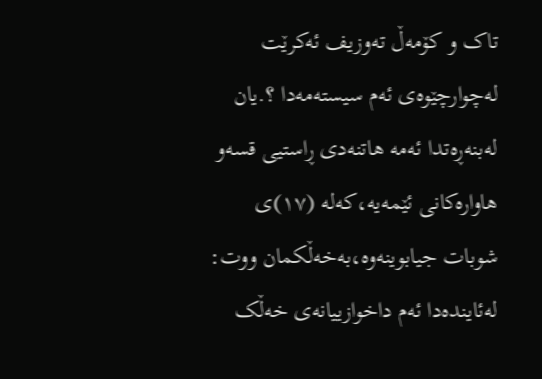تاک و کۆمەڵ تەوزیف ئەکرێت لەچوارچێوەی ئەم سیستەمەدا ؟.یان لەبنەڕەتدا ئەمە ھاتنەدی ڕاستیی قسەو ھاوارەکانی ئێمەیە،کەلە (١٧)ی شوبات جیابوینەوە،بەخەڵکمان ووت: لەئایندەدا ئەم داخوازییانەی خەڵک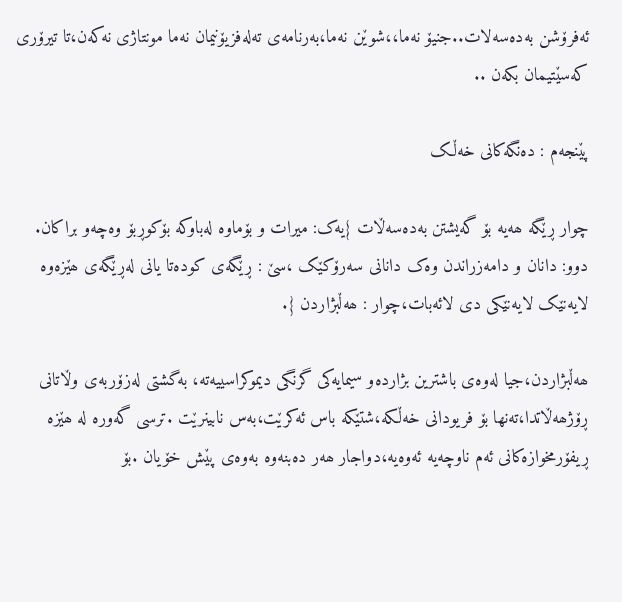ئەفرۆشن بەدەسەلات..جنیۆ نەما،،شوێن نەما،بەرنامەی تەلەفزیۆنیمان نەما مونتاژی نەکەن،تا تیرۆری کەسێتیمان بکەن ..

پێنجەم : دەنگەکانی خەڵک

چوار ڕێگە ھەیە بۆ گەیشتن بەدەسەڵات }یەک: میرات و بۆماوە لەباوکە بۆکوڕبۆ وەچەو براکان. دوو: دانان و دامەزراندن وەک دانانی سەرۆکێک ،سێ : ڕێگەی کودەتا یانی لەڕێگەی ھێزەوە لایەنێک لایەنێکی دی لائەبات،چوار : ھەڵبژاردن {.

ھەڵبژاردن،جیا لەوەی باشترین بژاردەو سیمایەکی گرنگی دیموکراسییەتە، بەگشتی لەزۆربەی وڵاتانی ڕۆژھەڵاتدا،تەنھا بۆ فریودانی خەڵکە،شتێکە باس ئەکرێت،بەس نابینرێت .ترسی گەورە لە ھێزە ڕیفۆرمخوازەکانی ئەم ناوچەیە ئەوەیە،دواجار ھەر دەبنەوە بەوەی پێش خۆیان .بۆ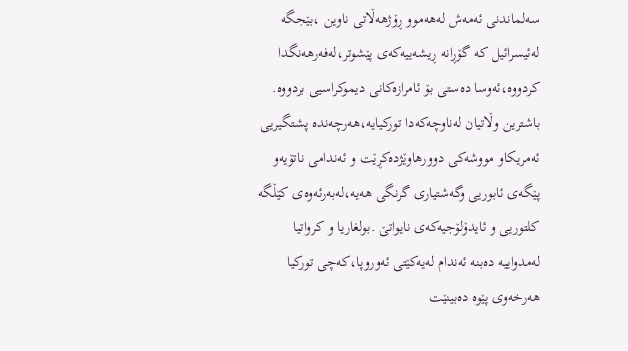سەلماندنی ئەمەش لەھەموو ڕۆژھەڵاتی ناوین ،بێجگە لەئیسرائیل کە گۆڕانە ڕیشەییەکەی پێشوتر،لەفەرھەنگدا کردووە،ئەوسا دەستی بۆ ئامرازەکانی دیموکراسیی بردووە. باشترین وڵاتیان لەناوچەکەدا تورکیایە،ھەرچەندە پشتگیریی ئەمریکاو مووشەکی دوورھاوێژدەکڕێت و ئەندامی ناتۆیەو پێگەی ئابوریی وگەشتیاری گرنگی ھەیە،لەبەرئەوەی کێڵگە کلتوریی و ئایدۆلۆجیەکەی نایواتێ .بولغاریا و کرواتیا لەمدواییە دەبنە ئەندام لەیەکێتی ئەوروپا،کەچی تورکیا ھەرخەوی پێوە دەبینێت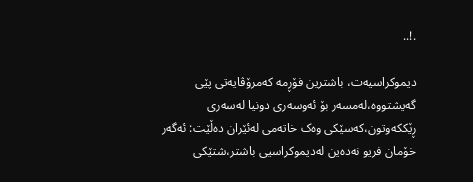.!..

دیموکراسیەت، باشترین فۆڕمە کەمرۆڤایەتی پێی گەیشتووە،لەمسەر بۆ ئەوسەری دونیا لەسەری ڕێککەوتون،کەسێکی وەک خاتەمی لەئێران دەڵێت: ئەگەر خۆمان فریو نەدەین لەدیموکراسیی باشتر،شتێکی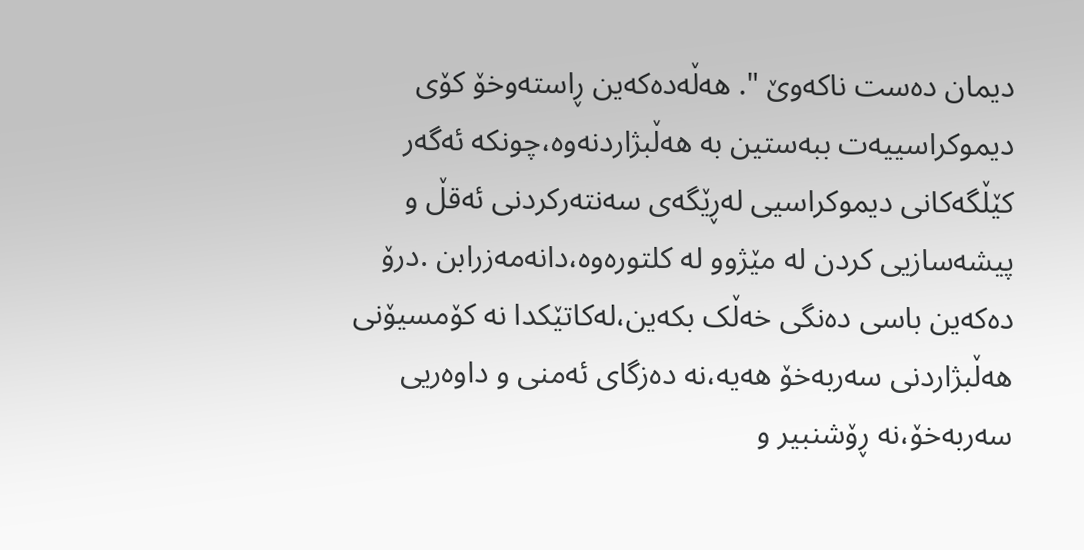دیمان دەست ناکەوێ ". ھەڵەدەکەین ڕاستەوخۆ کۆی دیموکراسییەت ببەستین بە ھەڵبژاردنەوە،چونکە ئەگەر کێڵگەکانی دیموکراسیی لەڕێگەی سەنتەرکردنی ئەقڵ و پیشەسازیی کردن لە مێژوو لە کلتورەوە،دانەمەزرابن .درۆ دەکەین باسی دەنگی خەڵک بکەین،لەکاتێکدا نە کۆمسیۆنی ھەڵبژاردنی سەربەخۆ ھەیە،نە دەزگای ئەمنی و داوەریی سەربەخۆ،نە ڕۆشنبیر و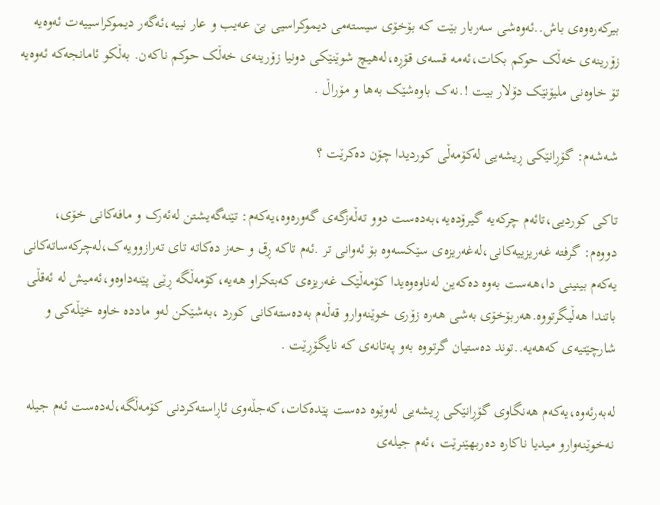بیرکەرەوەی باش..ئەوەشی سەربار بێت کە بۆخۆی سیستەمی دیموکراسیی بێ عەیب و عار نییە،ئەگەر دیموکراسییەت ئەوەیە زۆرینەی خەڵک حوکم بکات،ئەمە قسەی قۆڕە،لەھیچ شوێنێکی دونیا زۆرینەی خەڵک حوکم ناکەن. بەڵکو ئامانجەکە ئەوەیە تۆ خاوەنی ملیۆنێک دۆلار بیت !.نەک باوەشێک بەھا و مۆراڵ .

شەشەم: گۆڕانێکی ڕیشەیی لەکۆمەڵی کوردیدا چۆن دەکرێت ؟

تاکی کوردیی،تائەم چرکەیە گیرۆدەیە،بەدەست دوو تەڵەزگەی گەورەوە،یەکەم: تێنەگەیشتن لەئەرک و مافەکانی خۆی، دووەم: گرفتە غەریزییەکانی،لەغەریزەی سێکسەوە بۆ ئەوانی تر .ئەم تاکە ڕق و حەز دەکاتە تای تەرازوویەک،لەچرکەساتەکانی یەکەم بینینی دا،ھەست بەوە دەکەین لەناوەوەیدا کۆمەڵێک غەریزەی کەبتکراو ھەیە،کۆمەڵگە ڕێی پێنەداوەو،ئەمیش لە ئەقڵی باتندا ھەڵیگرتووە.ھەربۆخۆی بەشی ھەرە زۆری خوێنەوارو قەڵەم بەدەستەکانی کورد ،بەشێکن لەو ماددە خاوە خێڵەکی و شارچێتیەی کەھەیە..توند دەستیان گرتووە بەو پەتانەی کە نایگۆڕێت .

لەبەرئەوە،یەکەم ھەنگاوی گۆڕانێکی ڕیشەیی لەوێوە دەست پێدەکات،کەجڵەوی ئاڕاستەکردنی کۆمەڵگە،لەدەست ئەم جیلە نەخوێنەوارو میدیا ناکارە دەربھێنرێت ،ئەم جیلەی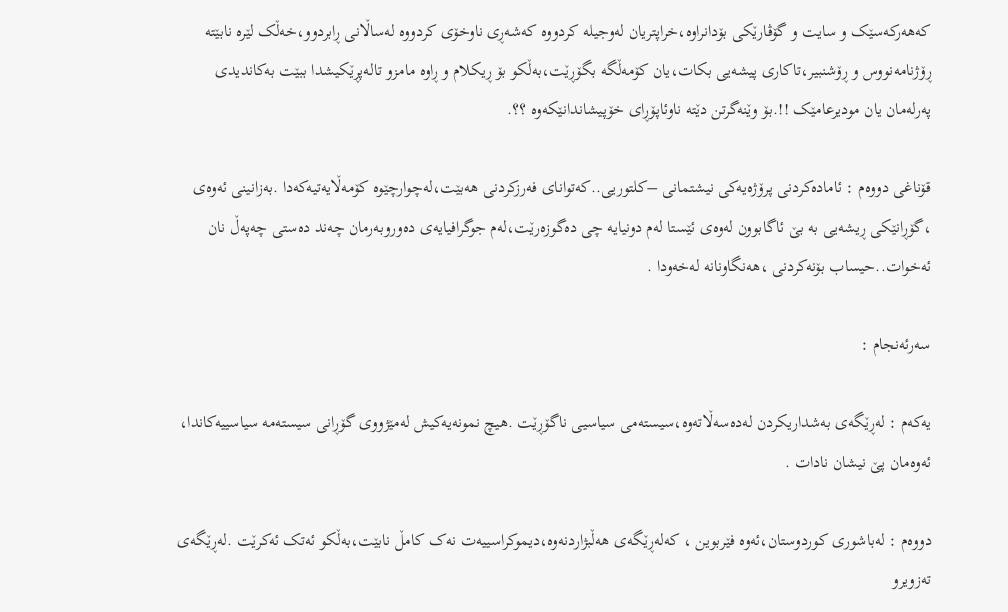کەھەرکەسێک و سایت و گۆڤارێکی بۆدانراوە،خراپتریان لەوجیلە کردووە کەشەڕی ناوخۆی کردووە لەساڵانی ڕابردوو،خەڵک لێرە نابێتە ڕۆژنامەنووس و ڕۆشنبیر،تاکاری پیشەیی بکات،یان کۆمەڵگە بگۆڕێت،بەڵکو بۆ ڕیکلام و ڕاوە مامزو تالەپڕێکیشدا ببێت بەکاندیدی پەرلەمان یان مودیرعامێک !!.بۆ وێنەگرتن دێتە ناوئاپۆڕای خۆپیشاندانێکەوە ؟؟.

قۆناغی دووەم : ئامادەکردنی پرۆژەیەکی نیشتمانی –کلتوریی..کەتوانای فەرزکردنی ھەبێت،لەچوارچێوە کۆمەڵایەتیەکەدا .بەزانینی ئەوەی ،گۆڕانێکی ڕیشەیی بە بێ ئاگابوون لەوەی ئێستا لەم دونیایە چی دەگوزەرێت،لەم جوگرافیایەی دەوروبەرمان چەند دەستی چەپەڵ نان ئەخوات..حیساب بۆنەکردنی ،ھەنگاونانە لەخەودا .

سەرئەنجام :

یەکەم : لەڕێگەی بەشداریکردن لەدەسەڵاتەوە،سیستەمی سیاسیی ناگۆڕێت .ھیچ نمونەیەکیش لەمێژووی گۆڕانی سیستەمە سیاسییەکاندا، ئەوەمان پێ نیشان نادات .

دووەم : لەباشوری کوردوستان،ئەوە فێربوین ، کەلەڕێگەی ھەڵبژاردنەوە،دیموکراسییەت نەک کامڵ نابێت،بەڵکو ئەتک ئەکرێت .لەڕێگەی تەزویرو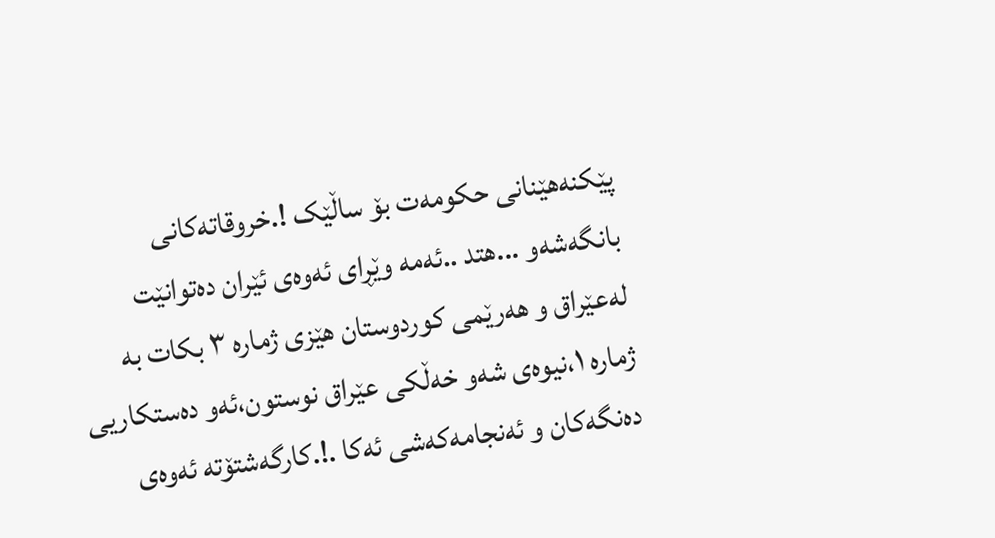پێکنەھێنانی حکومەت بۆ ساڵێک !.خروقاتەکانی بانگەشەو ...ھتد ..ئەمە وێڕای ئەوەی ئێران دەتوانێت لەعێراق و ھەرێمی کوردوستان ھێزی ژمارە ٣ بکات بە ژمارە ١،نیوەی شەو خەڵکی عێراق نوستون،ئەو دەستکاریی دەنگەکان و ئەنجامەکەشی ئەکا .!.کارگەشتۆتە ئەوەی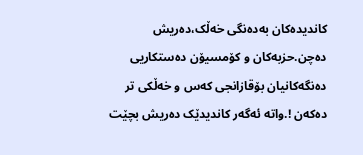کاندیدەکان بەدەنگی خەڵک،دەریش دەچن.حزبەکان و کۆمسیۆن دەستکاریی دەنگەکانیان بۆقازانجی کەس و خەڵکی تر دەکەن !.واتە ئەگەر کاندیدێک دەریش بچێت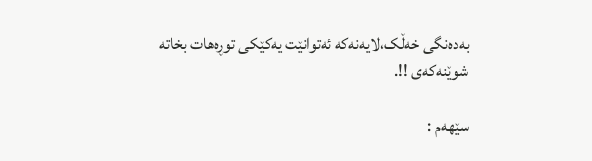بەدەنگی خەڵک،لایەنەکە ئەتوانێت یەکێکی توڕەھات بخاتە شوێنەکەی !!.

سێھەم :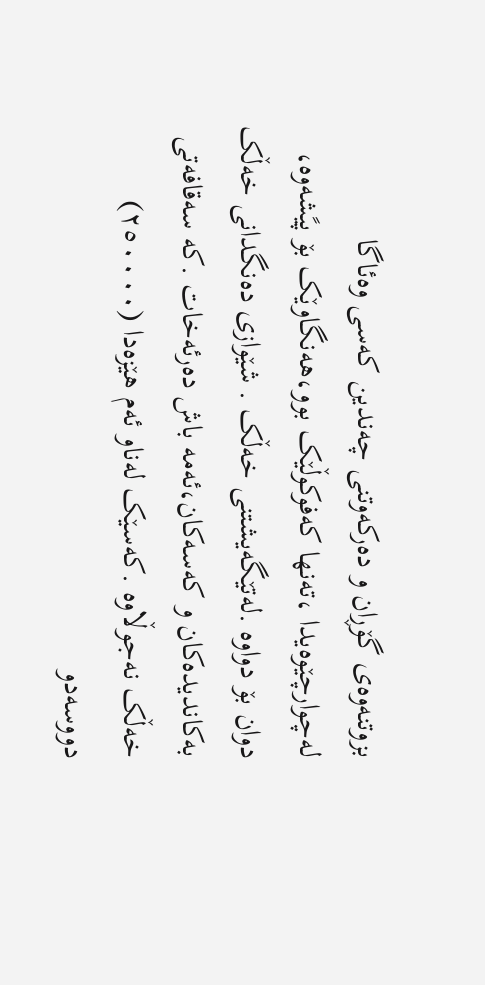بزوتنەوەی گۆڕان و دەرکەوتنی چەندین کەسی وەئاگا لەچوارچێوەیدا ،تەنھا کەفوکوڵێک بوو،ھەنگاوێک بۆ پیًشەوە، دوان بۆ دواوە .لەتێگەیشتنی خەڵک . شێوازی دەنگدانی خەڵک بەکاندیدەکان و کەسەکان،ئەمە باش دەرئەخات .کە سەقافەتی خەڵک نەجوڵاوە .کەسێک لەناو ئەم ھێزەدا (٢٥٠٠٠٠) دووسەدو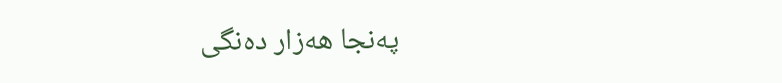پەنجا ھەزار دەنگی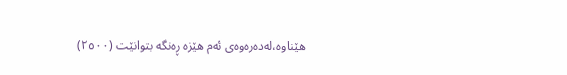ھێناوە،لەدەرەوەی ئەم ھێزە ڕەنگە بتوانێت (٢٥٠٠)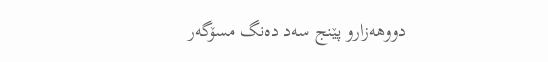دووھەزارو پێنج سەد دەنگ مسۆگەر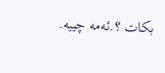بکات ؟.ئەمە چییە.